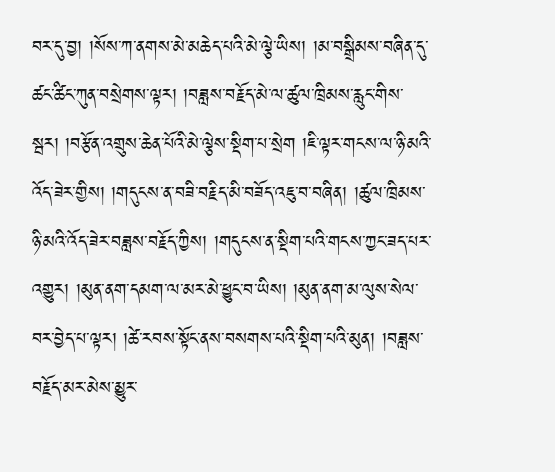བར་དུ་བྱ། །སོས་ཀ་ནགས་མེ་མཆེད་པའི་མེ་ལྕེ་ཡིས། །མ་བསྒྲིམས་བཞིན་དུ་ཚང་ཚིང་ཀུན་བསྲེགས་ལྟར། །བཟླས་བརྗོད་མེ་ལ་ཚུལ་ཁྲིམས་རླུང་གིས་སྦར། །བརྩོན་འགྲུས་ཆེན་པོའི་མེ་ལྕེས་སྡིག་པ་སྲེག །ཇི་ལྟར་གངས་ལ་ཉི་མའི་འོད་ཟེར་གྱིས། །གདུངས་ན་བཟི་བརྗིད་མི་བཟོད་འཇུ་བ་བཞིན། །ཚུལ་ཁྲིམས་ཉི་མའི་འོད་ཟེར་བཟླས་བརྗོད་ཀྱིས། །གདུངས་ན་སྡིག་པའི་གངས་ཀྱང་ཟད་པར་འགྱུར། །མུན་ནག་དམག་ལ་མར་མེ་ཕྱུང་བ་ཡིས། །མུན་ནག་མ་ལུས་སེལ་བར་བྱེད་པ་ལྟར། །ཚེ་རབས་སྟོང་ནས་བསགས་པའི་སྡིག་པའི་མུན། །བཟླས་བརྗོད་མར་མེས་མྱུར་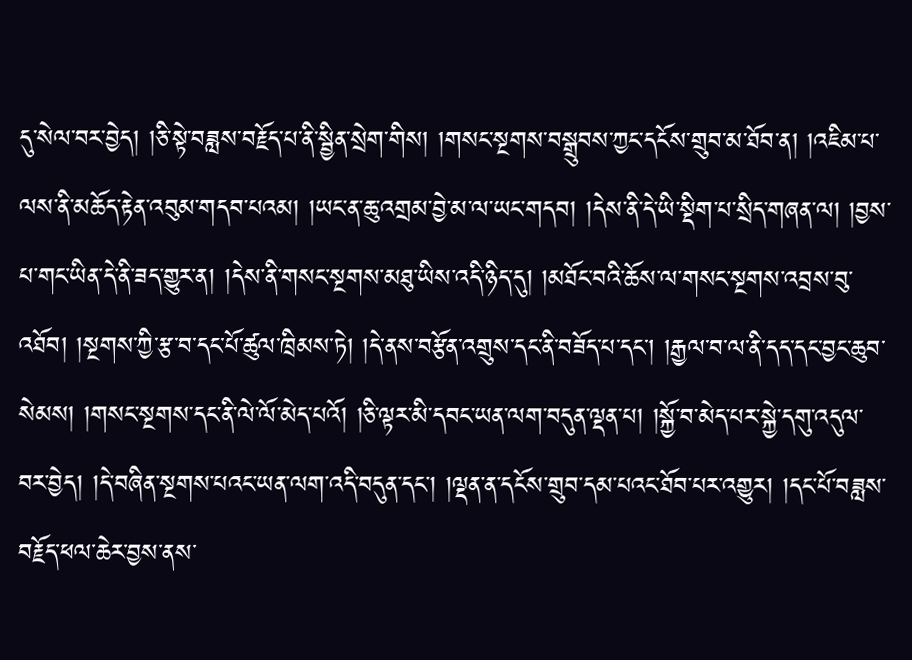དུ་སེལ་བར་བྱེད། །ཅི་སྟེ་བཟླས་བརྗོད་པ་ནི་སྦྱིན་སྲེག་གིས། །གསང་སྔགས་བསྒྲུབས་ཀྱང་དངོས་གྲུབ་མ་ཐོབ་ན། །འཇིམ་པ་ལས་ནི་མཆོད་རྟེན་འབུམ་གདབ་པའམ། །ཡང་ན་ཆུ་འགྲམ་བྱེ་མ་ལ་ཡང་གདབ། །དེས་ནི་དེ་ཡི་སྡིག་པ་སྲིད་གཞན་ལ། །བྱས་པ་གང་ཡིན་དེ་ནི་ཟད་གྱུར་ན། །དེས་ནི་གསང་སྔགས་མཐུ་ཡིས་འདི་ཉིད་དུ། །མཐོང་བའི་ཆོས་ལ་གསང་སྔགས་འབྲས་བུ་འཐོབ། །སྔགས་ཀྱི་རྩ་བ་དང་པོ་ཚུལ་ཁྲིམས་ཏེ། །དེ་ནས་བརྩོན་འགྲུས་དང་ནི་བཟོད་པ་དང་། །རྒྱལ་བ་ལ་ནི་དད་དང་བྱང་ཆུབ་སེམས། །གསང་སྔགས་དང་ནི་ལེ་ལོ་མེད་པའོ། །ཅི་ལྟར་མི་དབང་ཡན་ལག་བདུན་ལྡན་པ། །སྐྱོ་བ་མེད་པར་སྐྱེ་དགུ་འདུལ་བར་བྱེད། །དེ་བཞིན་སྔགས་པའང་ཡན་ལག་འདི་བདུན་དང་། །ལྡན་ན་དངོས་གྲུབ་དམ་པའང་ཐོབ་པར་འགྱུར། །དང་པོ་བཟླས་བརྗོད་ཕལ་ཆེར་བྱས་ནས་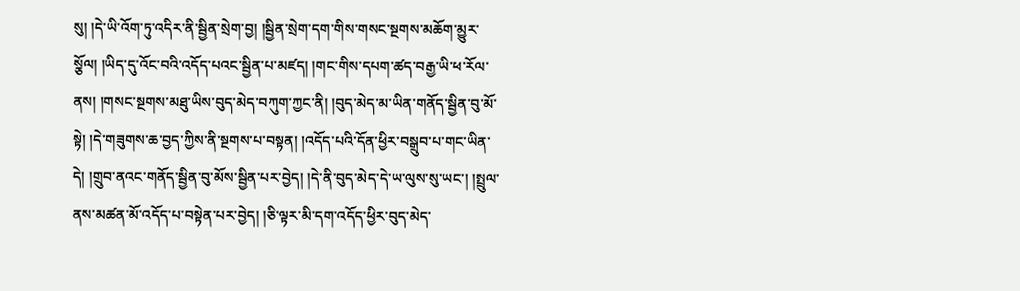སུ། །དེ་ཡི་འོག་ཏུ་འདིར་ནི་སྦྱིན་སྲེག་བྱ། །སྦྱིན་སྲེག་དག་གིས་གསང་སྔགས་མཆོག་མྱུར་སྕོལ། །ཡིད་དུ་འོང་བའི་འདོད་པའང་སྦྱིན་པ་མཛད། །གང་གིས་དཔག་ཚད་བརྒྱ་ཡི་ཕ་རོལ་ནས། །གསང་སྔགས་མཐུ་ཡིས་བུད་མེད་བཀུག་ཀྱང་ནི། །བུད་མེད་མ་ཡིན་གནོད་སྦྱིན་བུ་མོ་སྟེ། །དེ་གཟུགས་ཆ་བྱད་ཀྱིས་ནི་སྔགས་པ་བསྟན། །འདོད་པའི་དོན་ཕྱིར་བསྒྲུབ་པ་གང་ཡིན་དེ། །གྲུབ་ནའང་གནོད་སྦྱིན་བུ་མོས་སྦྱིན་པར་བྱེད། །དེ་ནི་བུད་མེད་དེ་ཡ་ལུས་སུ་ཡང་། །སྤྲུལ་ནས་མཚན་མོ་འདོད་པ་བསྟེན་པར་བྱེད། །ཅི་ལྟར་མི་དག་འདོད་ཕྱིར་བུད་མེད་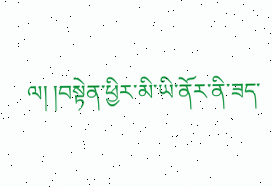ལ། །བསྟེན་ཕྱིར་མི་ཡི་ནོར་ནི་ཟད་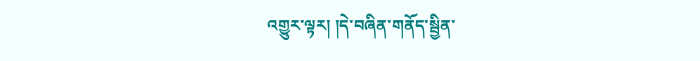འགྱུར་ལྟར། །དེ་བཞིན་གནོད་སྦྱིན་